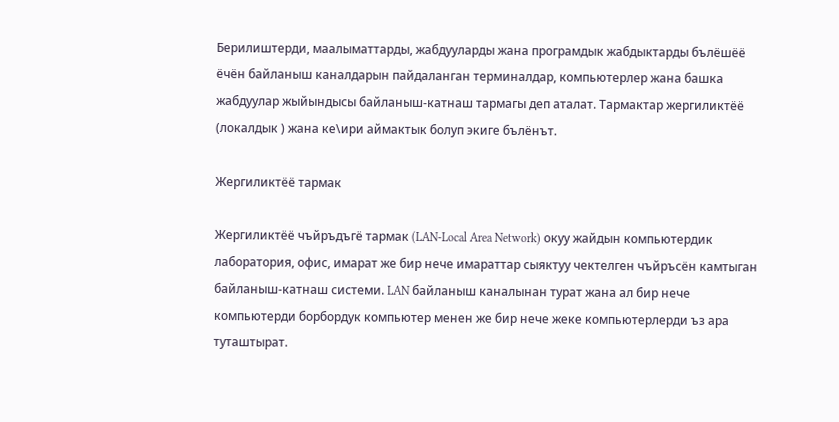Берилиштерди, маалыматтарды, жабдууларды жана програмдык жабдыктарды бълёшёё ёчён байланыш каналдарын пайдаланган терминалдар, компьютерлер жана башка жабдуулар жыйындысы байланыш-катнаш тармагы деп аталат. Тармактар жергиликтёё (локалдык ) жана ке\ири аймактык болуп экиге бълёнът.

Жергиликтёё тармак

Жергиликтёё чъйръдъгё тармак (LAN-Local Area Network) окуу жайдын компьютердик лаборатория, офис, имарат же бир нече имараттар сыяктуу чектелген чъйръсён камтыган байланыш-катнаш системи. LAN байланыш каналынан турат жана ал бир нече компьютерди борбордук компьютер менен же бир нече жеке компьютерлерди ъз ара туташтырат.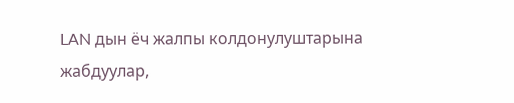LAN дын ёч жалпы колдонулуштарына жабдуулар,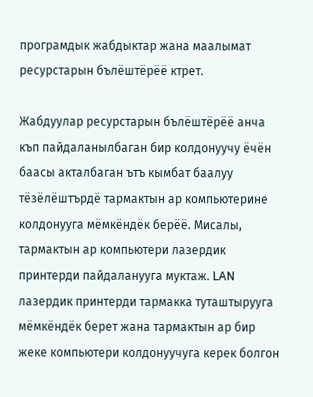програмдык жабдыктар жана маалымат ресурстарын бълёштёрёё ктрет.

Жабдуулар ресурстарын бълёштёрёё анча къп пайдаланылбаган бир колдонуучу ёчён баасы акталбаган ътъ кымбат баалуу тёзёлёштърдё тармактын ар компьютерине колдонууга мёмкёндёк берёё. Мисалы, тармактын ар компьютери лазердик принтерди пайдаланууга муктаж. LAN лазердик принтерди тармакка туташтырууга мёмкёндёк берет жана тармактын ар бир жеке компьютери колдонуучуга керек болгон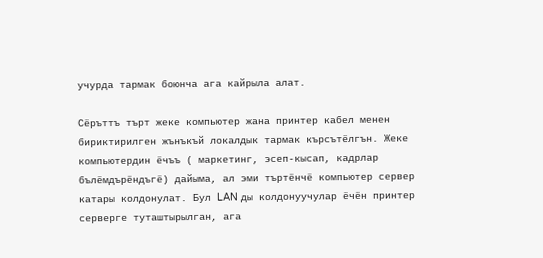учурда тармак боюнча ага кайрыла алат.

Сёръттъ търт жеке компьютер жана принтер кабел менен бириктирилген жънъкъй локалдык тармак кърсътёлгън. Жеке компьютердин ёчъъ ( маркетинг, эсеп-кысап, кадрлар бълёмдърёндъгё) дайыма, ал эми търтёнчё компьютер сервер катары колдонулат. Бул LAN ды колдонуучулар ёчён принтер серверге туташтырылган, ага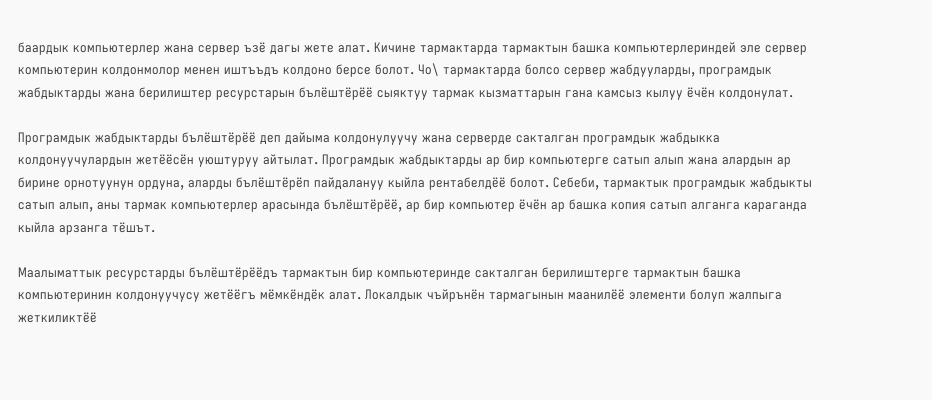баардык компьютерлер жана сервер ъзё дагы жете алат. Кичине тармактарда тармактын башка компьютерлериндей эле сервер компьютерин колдонмолор менен иштъъдъ колдоно берсе болот. Чо\ тармактарда болсо сервер жабдууларды, програмдык жабдыктарды жана берилиштер ресурстарын бълёштёрёё сыяктуу тармак кызматтарын гана камсыз кылуу ёчён колдонулат.

Програмдык жабдыктарды бълёштёрёё деп дайыма колдонулуучу жана серверде сакталган програмдык жабдыкка колдонуучулардын жетёёсён уюштуруу айтылат. Програмдык жабдыктарды ар бир компьютерге сатып алып жана алардын ар бирине орнотуунун ордуна, аларды бълёштёрёп пайдалануу кыйла рентабелдёё болот. Себеби, тармактык програмдык жабдыкты сатып алып, аны тармак компьютерлер арасында бълёштёрёё, ар бир компьютер ёчён ар башка копия сатып алганга караганда кыйла арзанга тёшът.

Маалыматтык ресурстарды бълёштёрёёдъ тармактын бир компьютеринде сакталган берилиштерге тармактын башка компьютеринин колдонуучусу жетёёгъ мёмкёндёк алат. Локалдык чъйрънён тармагынын маанилёё элементи болуп жалпыга жеткиликтёё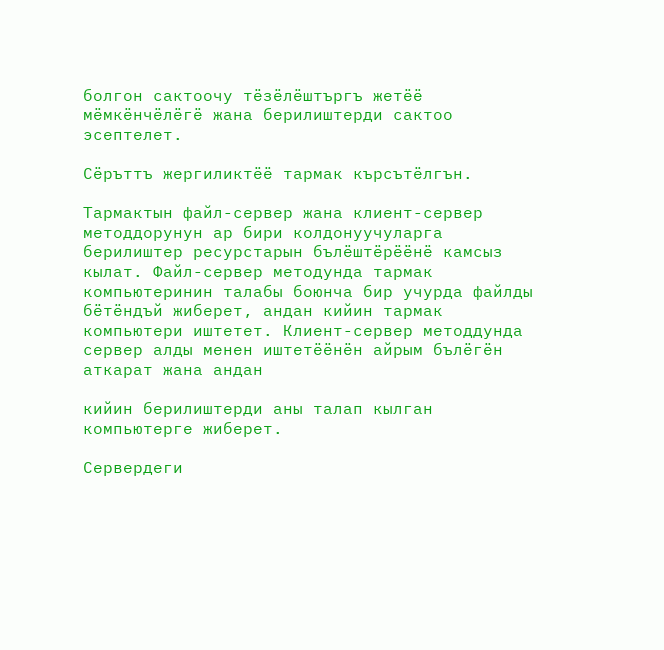болгон сактоочу тёзёлёштъргъ жетёё мёмкёнчёлёгё жана берилиштерди сактоо эсептелет.

Сёръттъ жергиликтёё тармак кърсътёлгън.

Тармактын файл-сервер жана клиент-сервер методдорунун ар бири колдонуучуларга берилиштер ресурстарын бълёштёрёёнё камсыз кылат. Файл-сервер методунда тармак компьютеринин талабы боюнча бир учурда файлды бётёндъй жиберет, андан кийин тармак компьютери иштетет. Клиент-сервер методдунда сервер алды менен иштетёёнён айрым бълёгён аткарат жана андан

кийин берилиштерди аны талап кылган компьютерге жиберет.

Сервердеги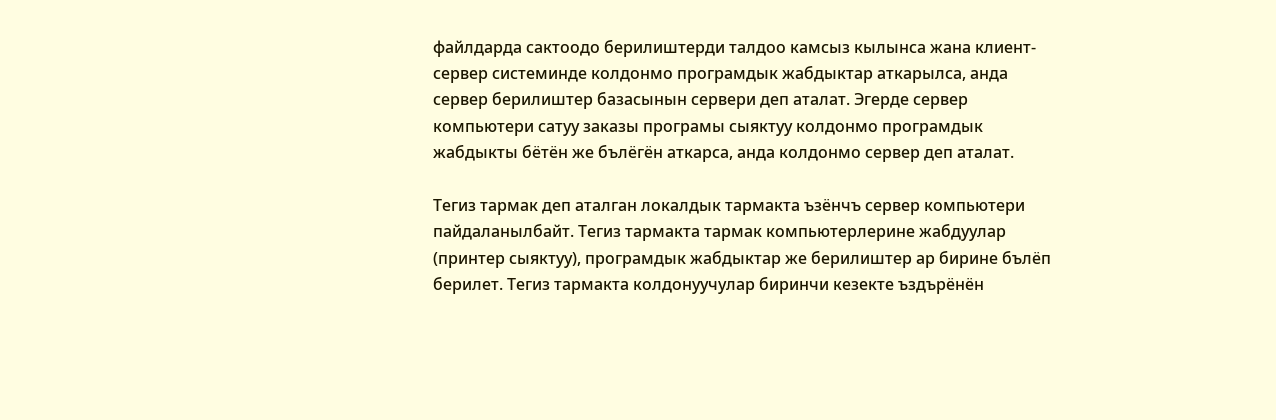файлдарда сактоодо берилиштерди талдоо камсыз кылынса жана клиент-сервер системинде колдонмо програмдык жабдыктар аткарылса, анда сервер берилиштер базасынын сервери деп аталат. Эгерде сервер компьютери сатуу заказы програмы сыяктуу колдонмо програмдык жабдыкты бётён же бълёгён аткарса, анда колдонмо сервер деп аталат.

Тегиз тармак деп аталган локалдык тармакта ъзёнчъ сервер компьютери пайдаланылбайт. Тегиз тармакта тармак компьютерлерине жабдуулар (принтер сыяктуу), програмдык жабдыктар же берилиштер ар бирине бълёп берилет. Тегиз тармакта колдонуучулар биринчи кезекте ъздърёнён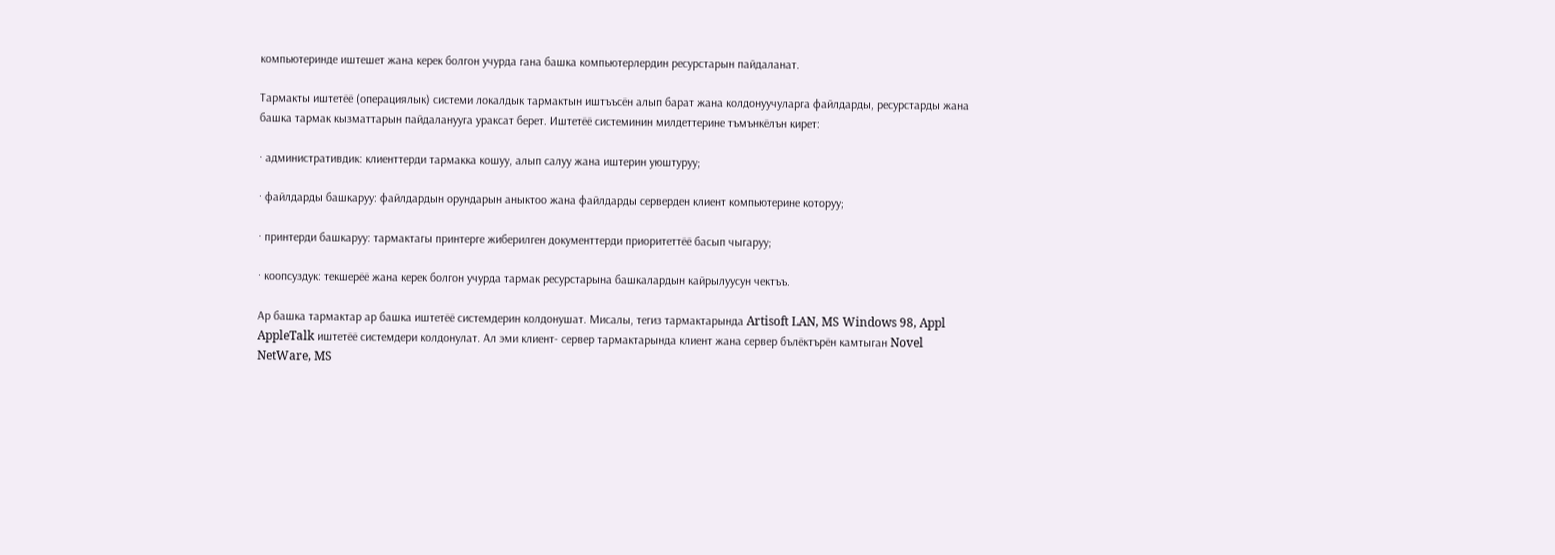компьютеринде иштешет жана керек болгон учурда гана башка компьютерлердин ресурстарын пайдаланат.

Тармакты иштетёё (операциялык) системи локалдык тармактын иштъъсён алып барат жана колдонуучуларга файлдарды, ресурстарды жана башка тармак кызматтарын пайдаланууга ураксат берет. Иштетёё системинин милдеттерине тъмънкёлън кирет:

· административдик: клиенттерди тармакка кошуу, алып салуу жана иштерин уюштуруу;

· файлдарды башкаруу: файлдардын орундарын аныктоо жана файлдарды серверден клиент компьютерине которуу;

· принтерди башкаруу: тармактагы принтерге жиберилген документтерди приоритеттёё басып чыгаруу;

· коопсуздук: текшерёё жана керек болгон учурда тармак ресурстарына башкалардын кайрылуусун чектъъ.

Ар башка тармактар ар башка иштетёё системдерин колдонушат. Мисалы, тегиз тармактарында Artisoft LAN, MS Windows 98, Appl AppleTalk иштетёё системдери колдонулат. Ал эми клиент- сервер тармактарында клиент жана сервер бълёктърён камтыган Novel NetWare, MS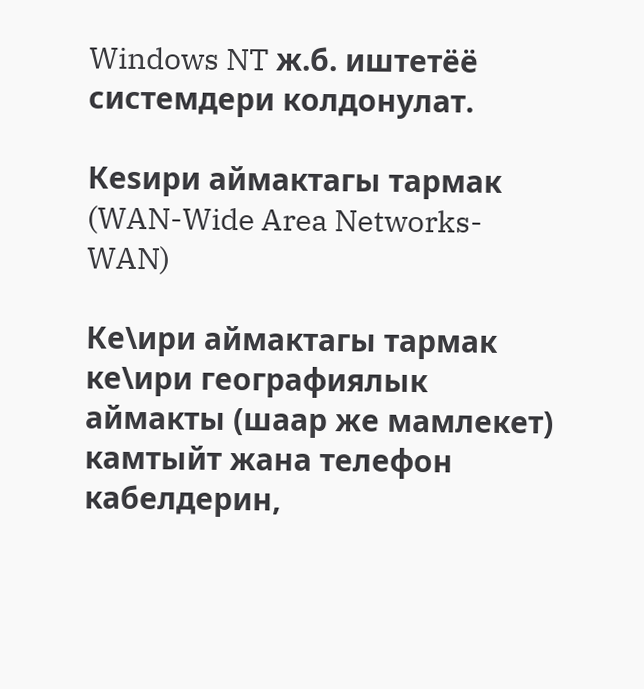Windows NT ж.б. иштетёё системдери колдонулат.

Кеѕири аймактагы тармак (WAN-Wide Area Networks-WAN)

Ке\ири аймактагы тармак ке\ири географиялык аймакты (шаар же мамлекет) камтыйт жана телефон кабелдерин,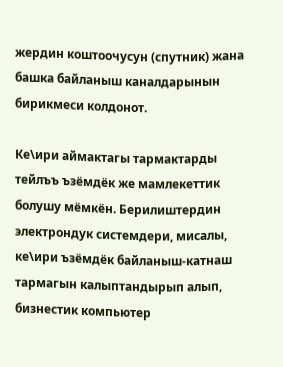жердин коштоочусун (спутник) жана башка байланыш каналдарынын бирикмеси колдонот.

Ке\ири аймактагы тармактарды тейлъъ ъзёмдёк же мамлекеттик болушу мёмкён. Берилиштердин электрондук системдери, мисалы, ке\ири ъзёмдёк байланыш-катнаш тармагын калыптандырып алып, бизнестик компьютер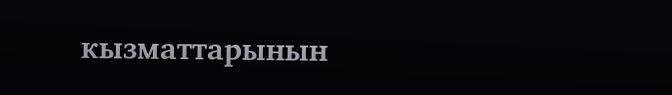кызматтарынын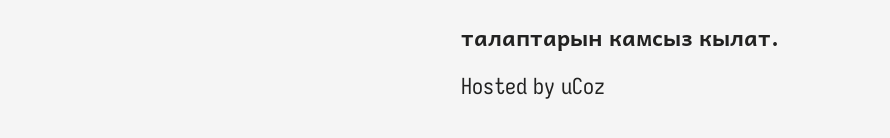талаптарын камсыз кылат.

Hosted by uCoz